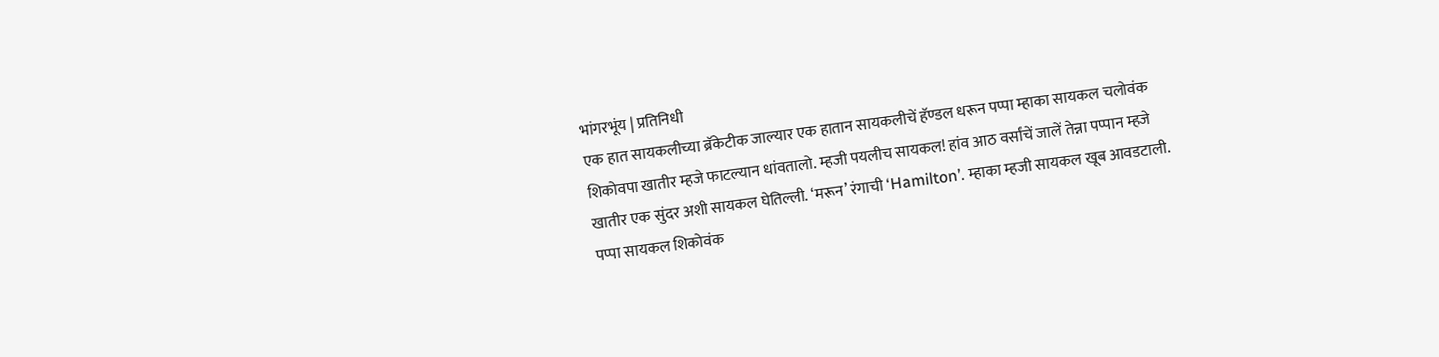भांगरभूंय | प्रतिनिधी
एक हात सायकलीच्या ब्रॅकेटीक जाल्यार एक हातान सायकलीचें हॅण्डल धरून पप्पा म्हाका सायकल चलोवंक शिकोवपा खातीर म्हजे फाटल्यान धांवतालो. म्हजी पयलीच सायकल! हांव आठ वर्सांचें जालें तेन्ना पप्पान म्हजे खातीर एक सुंदर अशी सायकल घेतिल्ली. ‘मरून’ रंगाची ‘Hamilton’. म्हाका म्हजी सायकल खूब आवडटाली. पप्पा सायकल शिकोवंक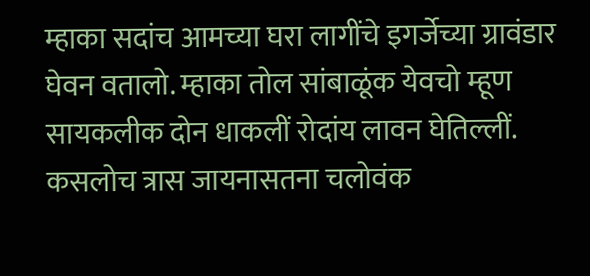म्हाका सदांच आमच्या घरा लागींचे इगर्जेच्या ग्रावंडार घेवन वतालो. म्हाका तोल सांबाळूंक येवचो म्हूण सायकलीक दोन धाकलीं रोदांय लावन घेतिल्लीं. कसलोच त्रास जायनासतना चलोवंक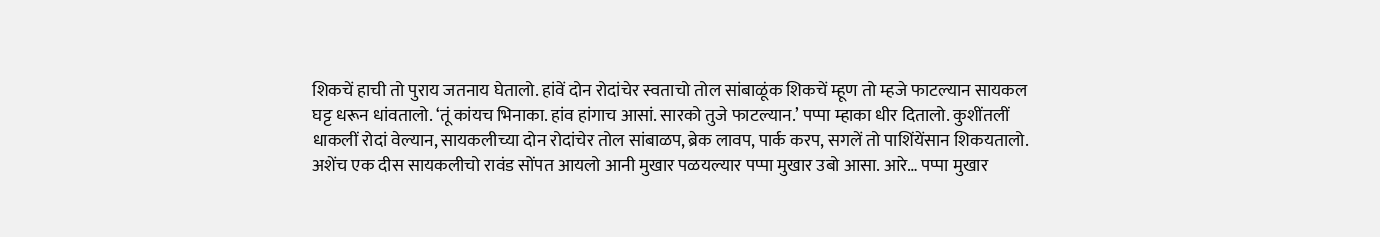शिकचें हाची तो पुराय जतनाय घेतालो. हांवें दोन रोदांचेर स्वताचो तोल सांबाळूंक शिकचें म्हूण तो म्हजे फाटल्यान सायकल घट्ट धरून धांवतालो. ‘तूं कांयच भिनाका. हांव हांगाच आसां. सारको तुजे फाटल्यान.’ पप्पा म्हाका धीर दितालो. कुशींतलीं धाकलीं रोदां वेल्यान, सायकलीच्या दोन रोदांचेर तोल सांबाळप, ब्रेक लावप, पार्क करप, सगलें तो पाशिंयेंसान शिकयतालो.
अशेंच एक दीस सायकलीचो रावंड सोंपत आयलो आनी मुखार पळयल्यार पप्पा मुखार उबो आसा. आरे… पप्पा मुखार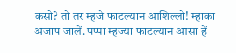कसो? तो तर म्हजे फाटल्यान आशिल्लो! म्हाका अजाप जालें. पप्पा म्हज्या फाटल्यान आसा हें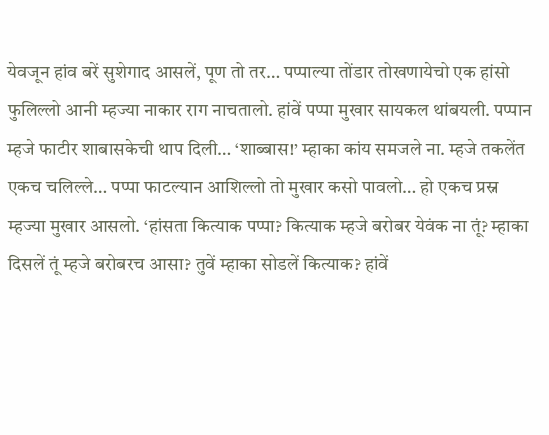येवजून हांव बरें सुशेगाद आसलें, पूण तो तर… पप्पाल्या तोंडार तोखणायेचो एक हांसो फुलिल्लो आनी म्हज्या नाकार राग नाचतालो. हांवें पप्पा मुखार सायकल थांबयली. पप्पान म्हजे फाटीर शाबासकेची थाप दिली… ‘शाब्बास!’ म्हाका कांय समजले ना. म्हजे तकलेंत एकच चलिल्ले… पप्पा फाटल्यान आशिल्लो तो मुखार कसो पावलो… हो एकच प्रस्न म्हज्या मुखार आसलो. ‘हांसता कित्याक पप्पा? कित्याक म्हजे बरोबर येवंक ना तूं? म्हाका दिसलें तूं म्हजे बरोबरच आसा? तुवें म्हाका सोडलें कित्याक? हांवें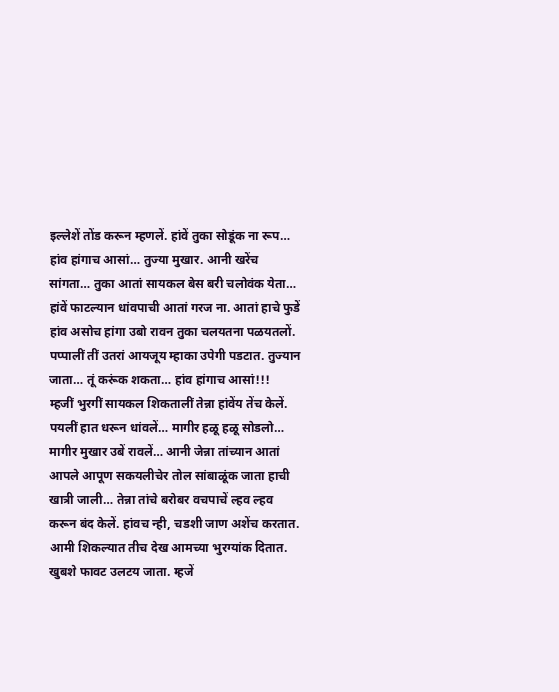इल्लेशें तोंड करून म्हणलें. हांवें तुका सोडूंक ना रूप… हांव हांगाच आसां… तुज्या मुखार. आनी खरेंच सांगता… तुका आतां सायकल बेस बरी चलोवंक येता… हांवें फाटल्यान धांवपाची आतां गरज ना. आतां हाचे फुडें हांव असोच हांगा उबो रावन तुका चलयतना पळयतलों. पप्पालीं तीं उतरां आयजूय म्हाका उपेगी पडटात. तुज्यान जाता… तूं करूंक शकता… हांव हांगाच आसां!!!
म्हजीं भुरगीं सायकल शिकतालीं तेन्ना हांवेंय तेंच केलें. पयलीं हात धरून धांवलें… मागीर हळू हळू सोडलो… मागीर मुखार उबें रावलें… आनी जेन्ना तांच्यान आतां आपले आपूण सकयलीचेर तोल सांबाळूंक जाता हाची खात्री जाली… तेन्ना तांचे बरोबर वचपाचें ल्हव ल्हव करून बंद केलें. हांवच न्ही, चडशी जाण अशेंच करतात. आमी शिकल्यात तीच देख आमच्या भुरग्यांक दितात. खुबशे फावट उलटय जाता. म्हजें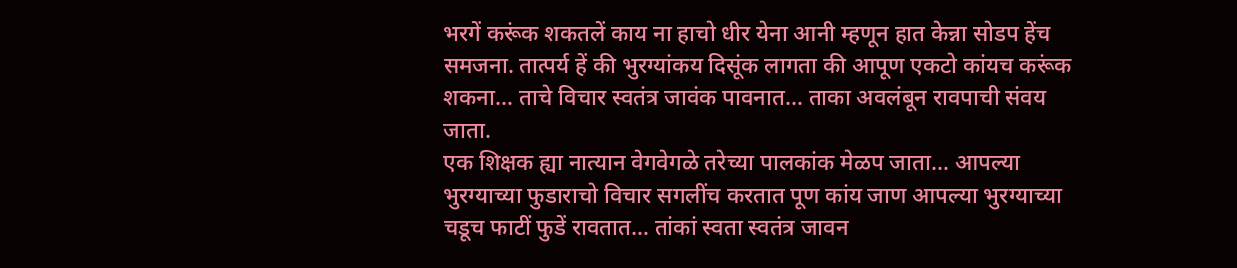भरगें करूंक शकतलें काय ना हाचो धीर येना आनी म्हणून हात केन्ना सोडप हेंच समजना. तात्पर्य हें की भुरग्यांकय दिसूंक लागता की आपूण एकटो कांयच करूंक शकना… ताचे विचार स्वतंत्र जावंक पावनात… ताका अवलंबून रावपाची संवय जाता.
एक शिक्षक ह्या नात्यान वेगवेगळे तरेच्या पालकांक मेळप जाता… आपल्या भुरग्याच्या फुडाराचो विचार सगलींच करतात पूण कांय जाण आपल्या भुरग्याच्या चडूच फाटीं फुडें रावतात… तांकां स्वता स्वतंत्र जावन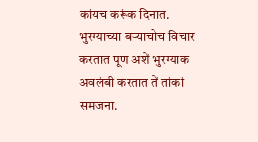कांयच करूंक दिनात. भुरग्याच्या बऱ्याचोच विचार करतात पूण अशें भुरग्याक अवलंबी करतात तें तांकां समजना.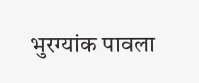भुरग्यांक पावला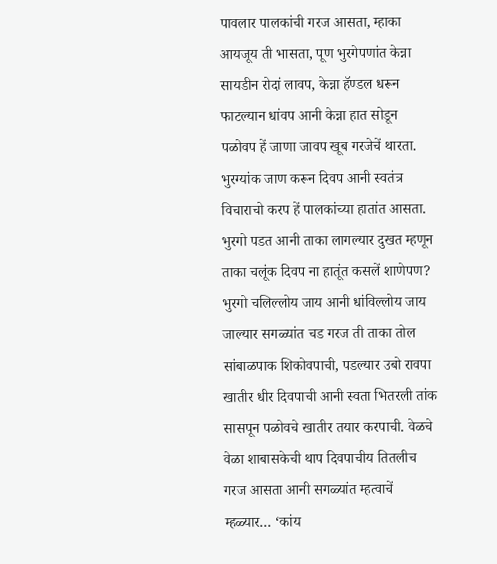पावलार पालकांची गरज आसता, म्हाका आयजूय ती भासता, पूण भुरगेपणांत केन्ना सायडीन रोदां लावप, केन्ना हॅण्डल धरून फाटल्यान धांवप आनी केन्ना हात सोडून पळोवप हें जाणा जावप खूब गरजेचें थारता.
भुरग्यांक जाण करून दिवप आनी स्वतंत्र विचाराचो करप हें पालकांच्या हातांत आसता. भुरगो पडत आनी ताका लागल्यार दुखत म्हणून ताका चलूंक दिवप ना हातूंत कसलें शाणेपण? भुरगो चलिल्लोय जाय आनी धांविल्लोय जाय जाल्यार सगळ्यांत चड गरज ती ताका तोल सांबाळपाक शिकोवपाची, पडल्यार उबो रावपा खातीर धीर दिवपाची आनी स्वता भितरली तांक सासपून पळोवचे खातीर तयार करपाची. वेळचे वेळा शाबासकेची थाप दिवपाचीय तितलीच गरज आसता आनी सगळ्यांत म्हत्वाचें म्हळ्यार… ‘कांय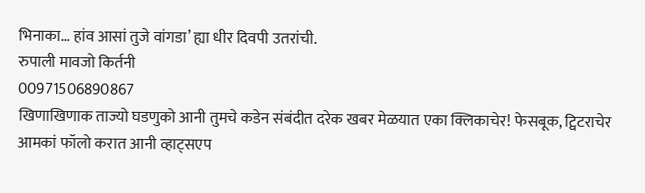भिनाका… हांव आसां तुजे वांगडा’ ह्या धीर दिवपी उतरांची.
रुपाली मावजो किर्तनी
00971506890867
खिणाखिणाक ताज्यो घडणुको आनी तुमचे कडेन संबंदीत दरेक खबर मेळयात एका क्लिकाचेर! फेसबूक, ट्विटराचेर आमकां फॉलो करात आनी व्हाट्सएप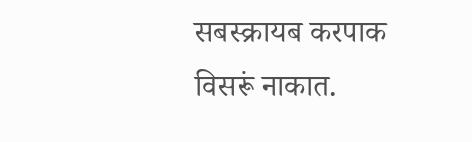सबस्क्रायब करपाक विसरूं नाकात.